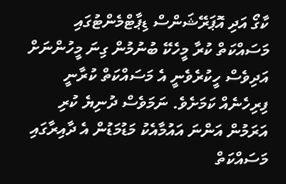ކާގޯ އަދި އޮޕަރޭޝަންސް ޑިޕާޓްމެންޓުގައި މަސައްކަތް ކުރާ މީހެކޭ ބުނުމުން ގިނަ މީހުންނަށް އަދިވެސް ހީކުރެވެނީ އެ މަސައްކަތް ކުރާނީ ފިރިހެނެއް ކަމަށެވެ. ނަމަވެސް ދުނިޔެ ކުރި އަރަމުން އަންނަ އައުމާއެކު މަޑުމަޑުން އެ ދާއިރާގައި މަސައްކަތް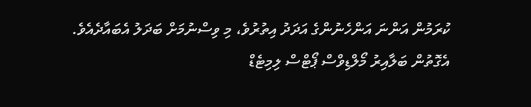ކުރަމުން އަންނަ އަންހެނުންގެ އަދަދު އިތުރުވެ، މި ވިސްނުމަށް ބަދަލު އެބައާދެއެވެ.
އެގޮތުން ބަލާއިރު މޯލްޑިވްސް ޕޯޓްސް ލިމިޓެޑް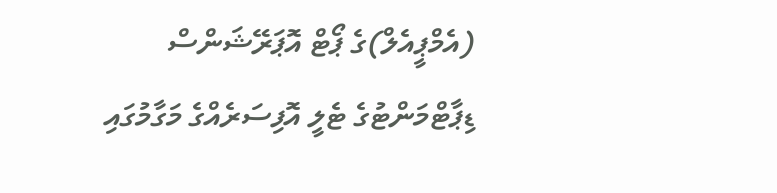(އެމްޕީއެލް)ގެ ޕޯޓް އޮޕަރޭޝަންސް ޑިޕާޓްމަންޓުގެ ޓެލީ އޮފިސަރެއްގެ މަގާމުގައި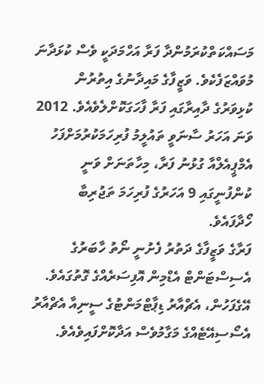މަސައްކަތްކުރަމުންދާ ފަރާ އަހްމަދަކީ ވެސް ކުޅަދާނަ މުވައްޒަފެކެވެ. ވަޒީފާގެ މައިދާނުގެ އިތުރުން ކުޅިވަރުގެ ދާއިރާގައި ފަރާ ފާހަގަކޮށްލެވެއެވެ. 2012 ވަނަ އަހަރު ސާނަވީ ތައުލީމު ފުރިހަމަކުރުމަށްފަހު އެމްޕީއެލްއާ ގުޅުނު ފަރާ، މިހާތަނަށް ވަނީ ކުންފުނީގައި 9 އަހަރުގެ ފުރިހަމަ ތަޖުރިބާ ހޯދާފައެވެ.
ފަރާގެ ވަޒީފާގެ ދަތުރު ފެށުނީ ނޯތު ހާބަރުގެ އެސިސްޓަންޓް އެޑްމިން އޮފިސަރެއްގެ ގޮތުގައެވެ. އޭގެފަހުން، އެޗްއާރު ޑިޕާޓްމަންޓުގެ ސީނިއާ އެޗްއާރު އެސޯސިއޭޓެއްގެ މަގާމުވެސް އަދާކޮށްފައިވެއެވެ.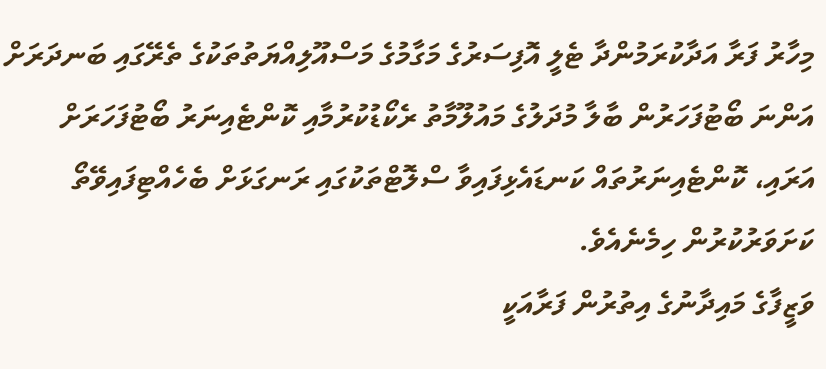މިހާރު ފަރާ އަދާކުރަމުންދާ ޓެލީ އޮފިސަރުގެ މަގާމުގެ މަސްއޫލިއްޔަތުތަކުގެ ތެރޭގައި ބަނދަރަށް އަންނަ ބޯޓުފަހަރުން ބާލާ މުދަލުގެ މައުލޫމާތު ރެކޯޑުކުރުމާއި ކޮންޓެއިނަރު ބޯޓުފަހަރަށް އަރައި، ކޮންޓެއިނަރުތައް ކަނޑައެޅިފައިވާ ސްލޮޓްތަކުގައި ރަނގަޅަށް ބެހެއްޓިފައިވޭތޯ ކަށަވަރުކުރުން ހިމެނެއެވެ.
ވަޒީފާގެ މައިދާނުގެ އިތުރުން ފަރާއަކީ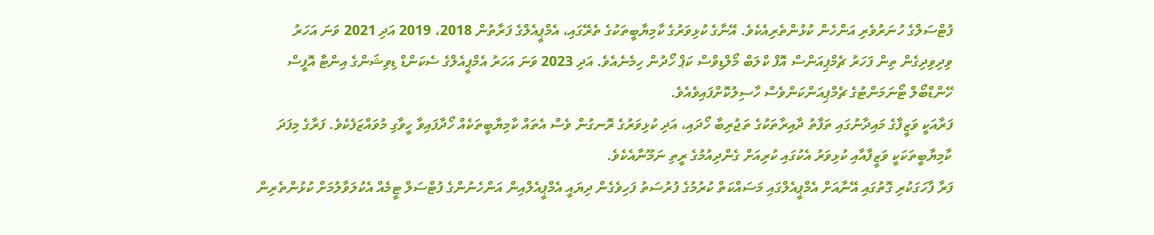ފުޓްސަލްގެ ހުނަރުވެރި އަންހެން ކުޅުންތެރިއެކެވެ. އޭނާގެ ކުޅިވަރުގެ ކާމިޔާބީތަކުގެ ތެރޭގައި، އެމްޕީއެލްގެ ފަރާތުން 2018، 2019 އަދި 2021 ވަނަ އަހަރު ވިދިވިދިގެން ތިން ފަހަރު ޗެމްޕިއަންސް އޮފް ކްލަބް މޯލްޑިވްސް ކަޕް ހޯދުން ހިމެނެއެވެ. އަދި 2023 ވަނަ އަހަރު އެމްޕީއެލްގެ ސެކަންޑް ޑިވިޝަންގެ އިންޓާ އޮފީސް ހޭންޑްބޯލް ޓޯނަމަންޓުގެ ޗެމްޕިއަންކަންވެސް ހާސިލުކޮށްފައިވެއެވެ.
ފަރާއަކީ ވަޒީފާގެ މައިދާނުގައި ތަފާތު ދާއިރާތަކުގެ ތަޖުރިބާ ހޯދައި، އަދި ކުޅިވަރުގެ ރޮނގުން ވެސް އެތައް ކާމިޔާބީތަކެއް ހޯދާފައިވާ ހީވާގި މުވައްޒަފެކެވެ. ފަރާގެ މިފަދަ ކާމިޔާބީތަކަކީ ވަޒީފާއާއި ކުޅިވަރު އެކުގައި ކުރިއަށް ގެންދިއުމުގެ ރީތި ނަމޫނާއެކެވެ.
ފަރާ ފާހަގަކުރި ގޮތުގައި އޭނާއަށް އެމްޕީއެލްގައި މަސައްކަތް ކުރުމުގެ ފުރުސަތު ފަހިވެގެން ދިޔައީ އެމްޕީއެލްއިން އަންހެނުންގެ ފުޓްސަލް ޓީމެއް އެކުލަވާލުމަށް ކުޅުންތެރިން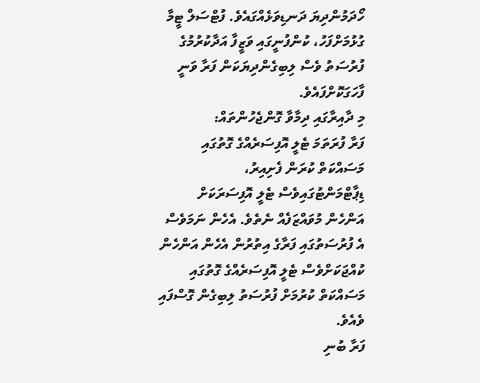ހޯދަމުންދިޔަ ދަނޑިވަޅެއްގައެވެ. ފުޓްސަލް ޓީމާ ގުޅުމަށްފަހު، ކުންފުނީގައި ވަޒީފާ އަދާކުރުމުގެ ފުރުސަތު ވެސް ލިބިގެންދިޔަކަން ފަރާ ވަނީ ފާހަގަކޮށްފައެވެ.
މި ދާއިރާގައި ދިމާވާ ގޮންޖެހުންތައް:
ފަރާ ފުރަތަމަ ޓެލީ އޮފިސަރެއްގެ ގޮތުގައި މަސައްކަތް ކުރަން ފެށިއިރު، ޑިޕާޓްމަންޓުގައިވެސް ޓެލީ އޮފިސަރަކަށް އަންހެން މުވައްޒަފެއް ނެތެވެ. އެހެން ނަމަވެސް އެ ފުރުސަތުގައި ފަރާގެ އިތުރުން އެހެން އަންހެން ކުއްޖަކަށްވެސް ޓެލީ އޮފިސަރެއްގެ ގޮތުގައި މަސައްކަތް ކުރުމަށް ފުރުސަތު ލިބިގެން ގޮސްފައި ވެއެވެ.
ފަރާ ބުނި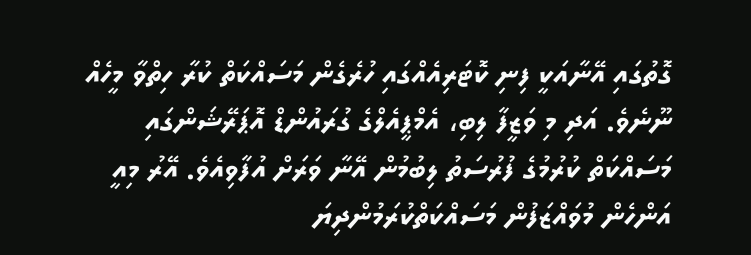ގޮތުގައި އޭނާއަކީ ފިނި ކޮޓަރިއެއްގައި ހުރެގެން މަސައްކަތް ކުރާ ހިތްވާ މީހެއް ނޫނެވެ. އަދި މި ވަޒީފާ ލިބި، އެމްޕީއެލްގެ ގުރައުންޑް އޮޕަރޭޝަންގައި މަސައްކަތް ކުރުމުގެ ފުރުސަތު ލިބުމުން އޭނާ ވަރަށް އުފާވިއެވެ. އޭރު މިއީ އަންހެން މުވައްޒަފުން މަސައްކަތްކުރަމުންދިޔަ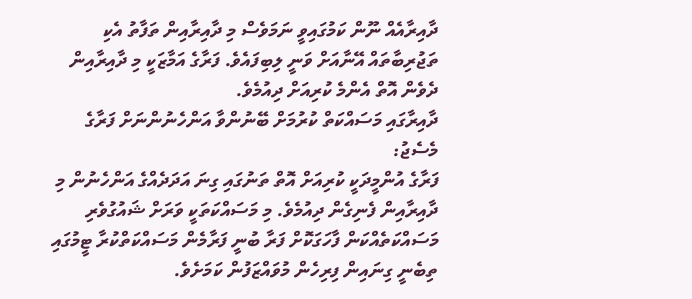ދާއިރާއެއް ނޫން ކަމުގައިވީ ނަމަވެސް މި ދާއިރާއިން ތަފާތު އެކި ތަޖުރިބާތައް އޭނާއަށް ވަނީ ލިބިފައެވެ. ފަރާގެ އަމާޒަކީ މި ދާއިރާއިން ދެވެން އޮތް އެންމެ ކުރިއަށް ދިއުމެވެ.
ދާއިރާގައި މަސައްކަތް ކުރުމަށް ބޭނުންވާ އަންހެނުންނަށް ފަރާގެ މެސެޖު:
ފަރާގެ އުންމީދަކީ ކުރިއަށް އޮތް ތަނުގައި ގިނަ އަދަދެއްގެ އަންހެނުން މި ދާއިރާއިން ފެނިގެން ދިއުމެވެ. މި މަސައްކަތަކީ ވަރަށް ޝައުގުވެރި މަސައްކަތެއްކަން ފާހަގަކޮށް ފަރާ ބުނީ ފަރާމެން މަސައްކަތްކުރާ ޓީމުގައި ތިބެނީ ގިނައިން ފިރިހެން މުވައްޒަފުން ކަމަށެވެ.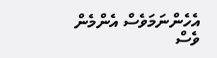އެހެންނަމަވެސް އެންމެން ވެސް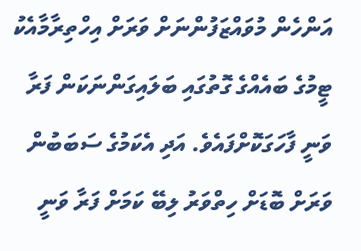އަންހެން މުވައްޒަފުންނަށް ވަރަށް އިހްތިރާމާއެކު ޓީމުގެ ބައެއްގެ ގޮތުގައި ބަލައިގަންނަކަން ފަރާ ވަނީ ފާހަގަކޮށްފައެވެ. އަދި އެކަމުގެ ސަބަބުން ވަރަށް ބޮޑަށް ހިތްވަރު ލިބޭ ކަމަށް ފަރާ ވަނީ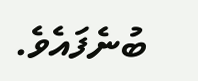ބުނެފައެވެ.